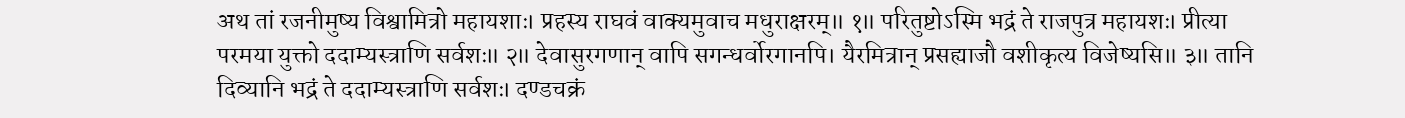अथ तां रजनीमुष्य विश्वामित्रो महायशाः। प्रहस्य राघवं वाक्यमुवाच मधुराक्षरम्॥ १॥ परितुष्टोऽस्मि भद्रं ते राजपुत्र महायशः। प्रीत्या परमया युक्तो ददाम्यस्त्राणि सर्वशः॥ २॥ देवासुरगणान् वापि सगन्धर्वोरगानपि। यैरमित्रान् प्रसह्याजौ वशीकृत्य विजेष्यसि॥ ३॥ तानि दिव्यानि भद्रं ते ददाम्यस्त्राणि सर्वशः। दण्डचक्रं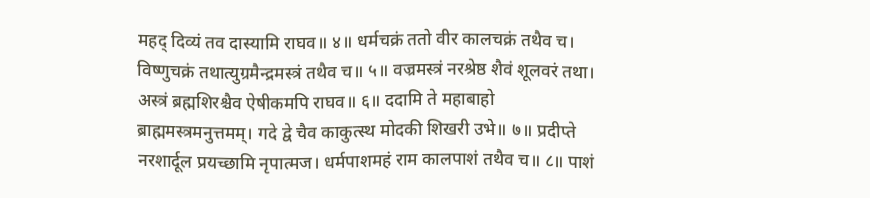महद् दिव्यं तव दास्यामि राघव॥ ४॥ धर्मचक्रं ततो वीर कालचक्रं तथैव च। विष्णुचक्रं तथात्युग्रमैन्द्रमस्त्रं तथैव च॥ ५॥ वज्रमस्त्रं नरश्रेष्ठ शैवं शूलवरं तथा। अस्त्रं ब्रह्मशिरश्चैव ऐषीकमपि राघव॥ ६॥ ददामि ते महाबाहो ब्राह्ममस्त्रमनुत्तमम्। गदे द्वे चैव काकुत्स्थ मोदकी शिखरी उभे॥ ७॥ प्रदीप्ते नरशार्दूल प्रयच्छामि नृपात्मज। धर्मपाशमहं राम कालपाशं तथैव च॥ ८॥ पाशं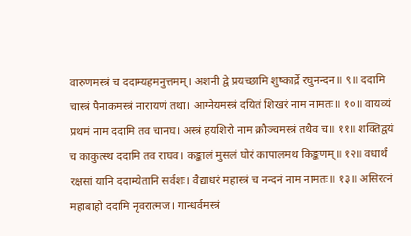वारुणमस्त्रं च ददाम्यहमनुत्तमम्। अशनी द्वे प्रयच्छामि शुष्कार्द्रे रघुनन्दन॥ ९॥ ददामि चास्त्रं पैनाकमस्त्रं नारायणं तथा। आग्नेयमस्त्रं दयितं शिखरं नाम नामतः॥ १०॥ वायव्यं प्रथमं नाम ददामि तव चानघ। अस्त्रं हयशिरो नाम क्रौञ्चमस्त्रं तथैव च॥ ११॥ शक्तिद्वयं च काकुत्स्थ ददामि तव राघव। कङ्कालं मुसलं घोरं कापालमथ किङ्कणम्॥ १२॥ वधार्थं रक्षसां यानि ददाम्येतानि सर्वशः। वैद्याधरं महास्त्रं च नन्दनं नाम नामतः॥ १३॥ असिरत्नं महाबाहो ददामि नृवरात्मज। गान्धर्वमस्त्रं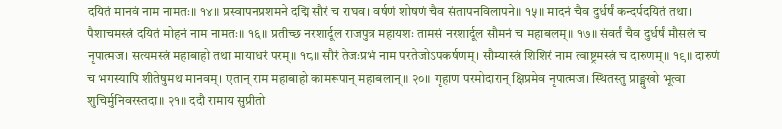दयितं मानवं नाम नामतः॥ १४॥ प्रस्वापनप्रशमने दद्मि सौरं च राघव। वर्षणं शोषणं चैव संतापनविलापने॥ १५॥ मादनं चैव दुर्धर्षं कन्दर्पदयितं तथा। पैशाचमस्त्रं दयितं मोहनं नाम नामतः॥ १६॥ प्रतीच्छ नरशार्दूल राजपुत्र महायशः तामसं नरशार्दूल सौमनं च महाबलम्॥ १७॥ संवर्तं चैव दुर्धर्षं मौसलं च नृपात्मज। सत्यमस्त्रं महाबाहो तथा मायाधरं परम्॥ १८॥ सौरं तेजःप्रभं नाम परतेजोऽपकर्षणम्। सौम्यास्त्रं शिशिरं नाम त्वाष्ट्रमस्त्रं च दारुणम्॥ १९॥ दारुणं च भगस्यापि शीतेषुमथ मानवम्। एतान् राम महाबाहो कामरूपान् महाबलान्॥ २०॥ गृहाण परमोदारान् क्षिप्रमेव नृपात्मज। स्थितस्तु प्राङ्मुखो भूत्वा शुचिर्मुनिवरस्तदा॥ २१॥ ददौ रामाय सुप्रीतो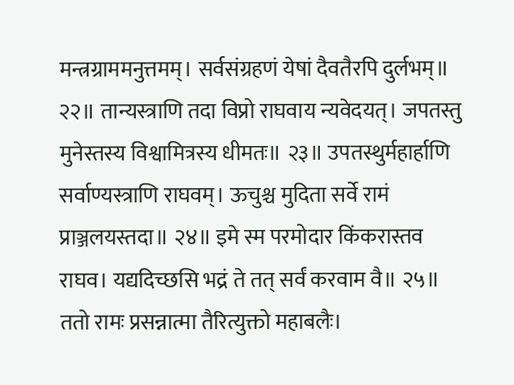मन्त्रग्राममनुत्तमम्। सर्वसंग्रहणं येषां दैवतैरपि दुर्लभम्॥ २२॥ तान्यस्त्राणि तदा विप्रो राघवाय न्यवेदयत्। जपतस्तु मुनेस्तस्य विश्वामित्रस्य धीमतः॥ २३॥ उपतस्थुर्महार्हाणि सर्वाण्यस्त्राणि राघवम्। ऊचुश्च मुदिता सर्वे रामं प्राञ्जलयस्तदा॥ २४॥ इमे स्म परमोदार किंकरास्तव राघव। यद्यदिच्छसि भद्रं ते तत् सर्वं करवाम वै॥ २५॥ ततो रामः प्रसन्नात्मा तैरित्युक्तो महाबलैः।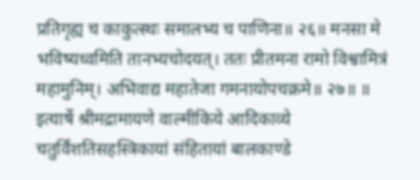प्रतिगृह्य च काकुत्स्थः समालभ्य च पाणिना॥ २६॥ मनसा मे भविष्यध्वमिति तानभ्यचोदयत्। ततः प्रीतमना रामो विश्वामित्रं महामुनिम्। अभिवाद्य महातेजा गमनायोपचक्रमे॥ २७॥ ॥ इत्यार्षे श्रीमद्रामायणे वाल्मीकिये आदिकाव्ये चतुर्विंशतिसहस्त्रिकायां संहितायां बालकाण्डे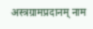अस्त्रग्रामप्रदानम् नाम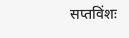सप्तविंशः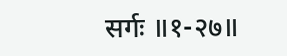सर्गः ॥१-२७॥